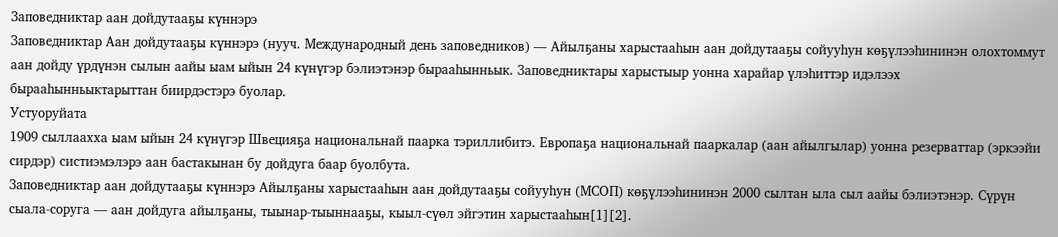Заповедниктар аан дойдутааҕы күннэрэ
Заповедниктар Аан дойдутааҕы күннэрэ (нууч. Международный день заповедников) — Айылҕаны харыстааһын аан дойдутааҕы сойууһун көҕүлээһининэн олохтоммут аан дойду үрдүнэн сылын аайы ыам ыйын 24 күнүгэр бэлиэтэнэр бырааһынньык. Заповедниктары харыстыыр уонна харайар үлэһиттэр идэлээх бырааһынньыктарыттан биирдэстэрэ буолар.
Устуоруйата
1909 сыллаахха ыам ыйын 24 күнүгэр Швецияҕа национальнай паарка тэриллибитэ. Европаҕа национальнай пааркалар (аан айылгылар) уонна резерваттар (эркээйи сирдэр) систиэмэлэрэ аан бастакынан бу дойдуга баар буолбута.
Заповедниктар аан дойдутааҕы күннэрэ Айылҕаны харыстааһын аан дойдутааҕы сойууһун (МСОП) көҕүлээһининэн 2000 сылтан ыла сыл аайы бэлиэтэнэр. Сүрүн сыала-соруга — аан дойдуга айылҕаны, тыынар-тыыннааҕы, кыыл-сүөл эйгэтин харыстааһын[1][2].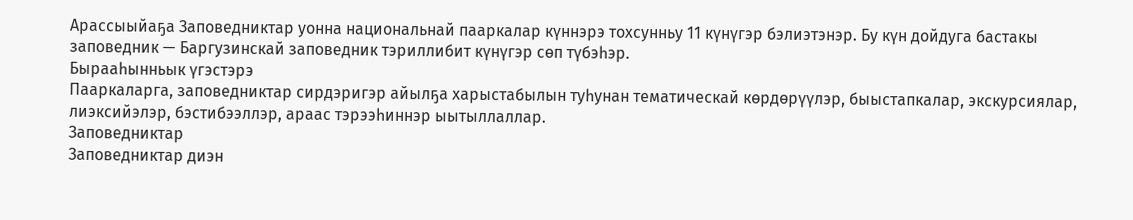Арассыыйаҕа Заповедниктар уонна национальнай пааркалар күннэрэ тохсунньу 11 күнүгэр бэлиэтэнэр. Бу күн дойдуга бастакы заповедник — Баргузинскай заповедник тэриллибит күнүгэр сөп түбэһэр.
Бырааһынньык үгэстэрэ
Пааркаларга, заповедниктар сирдэригэр айылҕа харыстабылын туһунан тематическай көрдөрүүлэр, быыстапкалар, экскурсиялар, лиэксийэлэр, бэстибээллэр, араас тэрээһиннэр ыытыллаллар.
Заповедниктар
Заповедниктар диэн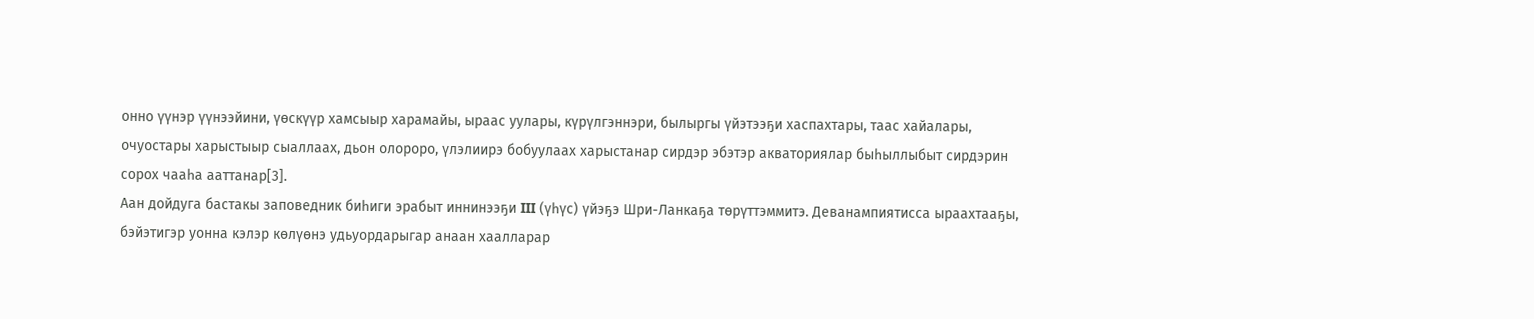онно үүнэр үүнээйини, үөскүүр хамсыыр харамайы, ыраас уулары, күрүлгэннэри, былыргы үйэтээҕи хаспахтары, таас хайалары, очуостары харыстыыр сыаллаах, дьон олороро, үлэлиирэ бобуулаах харыстанар сирдэр эбэтэр акваториялар быһыллыбыт сирдэрин сорох чааһа ааттанар[3].
Аан дойдуга бастакы заповедник биһиги эрабыт иннинээҕи III (үһүс) үйэҕэ Шри-Ланкаҕа төрүттэммитэ. Деванампиятисса ыраахтааҕы, бэйэтигэр уонна кэлэр көлүөнэ удьуордарыгар анаан хаалларар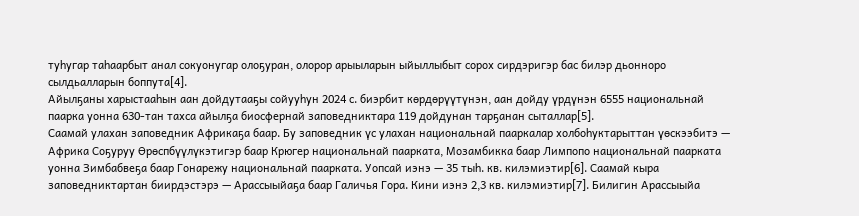туһугар таһаарбыт анал сокуонугар олоҕуран, олорор арыыларын ыйыллыбыт сорох сирдэригэр бас билэр дьонноро сылдьалларын боппута[4].
Айылҕаны харыстааһын аан дойдутааҕы сойууһун 2024 с. биэрбит көрдөрүүтүнэн, аан дойду үрдүнэн 6555 национальнай паарка уонна 630-тан тахса айылҕа биосфернай заповедниктара 119 дойдунан тарҕанан сыталлар[5].
Саамай улахан заповедник Африкаҕа баар. Бу заповедник үс улахан национальнай пааркалар холбоһуктарыттан үөскээбитэ — Африка Соҕуруу Өрөспбүүлүкэтигэр баар Крюгер национальнай паарката, Мозамбикка баар Лимпопо национальнай паарката уонна Зимбабвеҕа баар Гонарежу национальнай паарката. Уопсай иэнэ — 35 тыһ. кв. килэмиэтир[6]. Саамай кыра заповедниктартан биирдэстэрэ — Арассыыйаҕа баар Галичья Гора. Кини иэнэ 2,3 кв. килэмиэтир[7]. Билигин Арассыыйа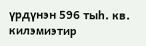үрдүнэн 596 тыһ. кв. килэмиэтир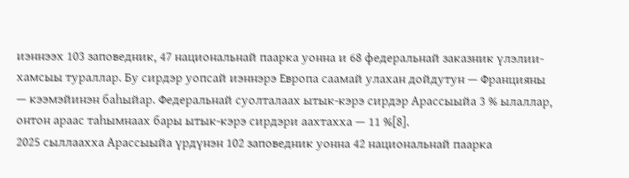иэннээх 103 заповедник, 47 национальнай паарка уонна и 68 федеральнай заказник үлэлии-хамсыы тураллар. Бу сирдэр уопсай иэннэрэ Европа саамай улахан дойдутун — Францияны — кээмэйинэн баһыйар. Федеральнай суолталаах ытык-кэрэ сирдэр Арассыыйа 3 % ылаллар, онтон араас таһымнаах бары ытык-кэрэ сирдэри аахтахха — 11 %[8].
2025 сыллаахха Арассыыйа үрдүнэн 102 заповедник уонна 42 национальнай паарка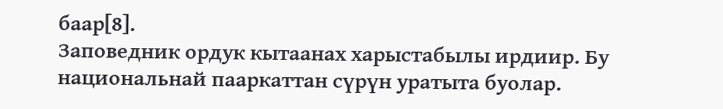баар[8].
Заповедник ордук кытаанах харыстабылы ирдиир. Бу национальнай пааркаттан сүрүн уратыта буолар.